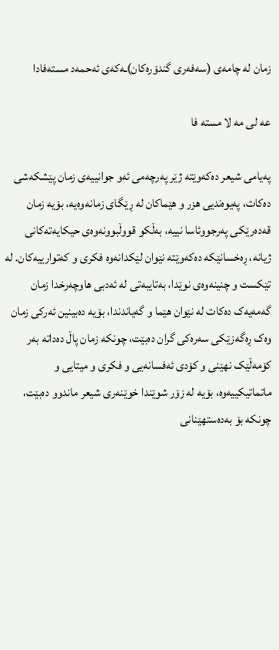زمان لە چامەی (سەفەری گندۆرەکان)ـەکەی ئەحمەد مستەفادا

عه لی مه لا مسته فا

پەیامی شیعر دەکەوێتە ژێر پەرچەمی ئەو جوانییەی زمان پێشکەشی دەکات، پەیوەندیی هزر و هێماکان لە ڕێگای زمانەوەیە، بۆیە زمان قەدەرێکی پەرجووئاسا نییە، بەڵکو قووڵبوونەوەی حیکایەتەکانی ژیانە، ڕەخسانێکە دەکەوێتە نێوان لێکدانەوە فکری و کەتوارییەکان. لە تێکست و چنینەوەی نوێدا، بەتایبەتی لە ئەدبی هاوچەرخدا زمان گەمەیەک دەکات لە نێوان هێما و گەیاندندا، بۆیە دەبینین ئەرکی زمان وەک ڕەگەزێکی سەرەکی گران دەبێت، چونکە زمان پاڵ دەداتە بەر کۆمەڵێک نهێنی و کۆدی ئەفسانەیی و فکری و میتایی و ماتماتیکییەوە، بۆیە لە زۆر شوێندا خوێنەری شیعر ماندوو دەبێت، چونکە بۆ بەدەستهێنانی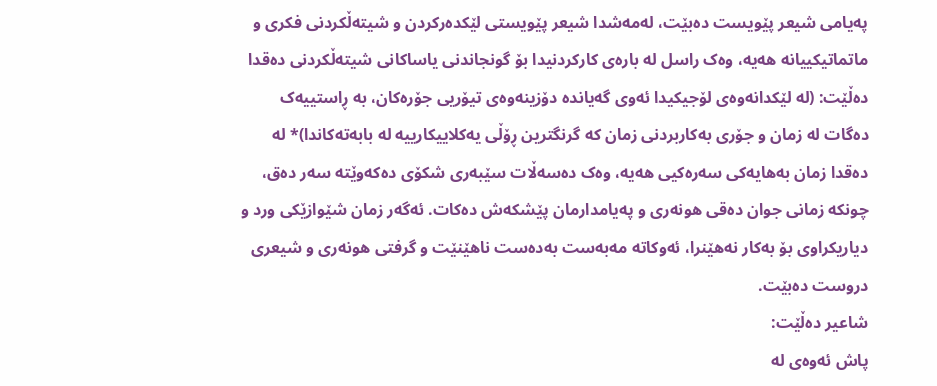پەیامی شیعر پێویست دەبێت، لەمەشدا شیعر پێویستی لێکدەرکردن و شیتەڵکردنی فکری و ماتماتیکییانە هەیە، وەک راسل لە بارەی کارکردنیدا بۆ گونجاندنی یاساکانی شیتەڵکردنی دەقدا دەڵێت: (لە لێکدانەوەی لۆجیکیدا ئەوی گەیاندە دۆزینەوەی تیۆریی جۆرەکان، بە ڕاستییەک دەگات لە زمان و جۆری بەکاربردنی زمان کە گرنگترین ڕۆڵی یەکلاییکارییە لە بابەتەکاندا)* لە دەقدا زمان بەهایەکی سەرەکیی هەیە، وەک دەسەڵات سێبەری شکۆی دەکەوێتە سەر دەق، چونکە زمانی جوان دەقی هونەری و پەیامدارمان پێشکەش دەکات. ئەگەر زمان شێوازێکی ورد و دیاریکراوی بۆ بەکار نەهێنرا، ئەوکاتە مەبەست بەدەست ناهێنێت و گرفتی هونەری و شیعری دروست دەبێت.
شاعیر دەڵێت:
پاش ئەوەی لە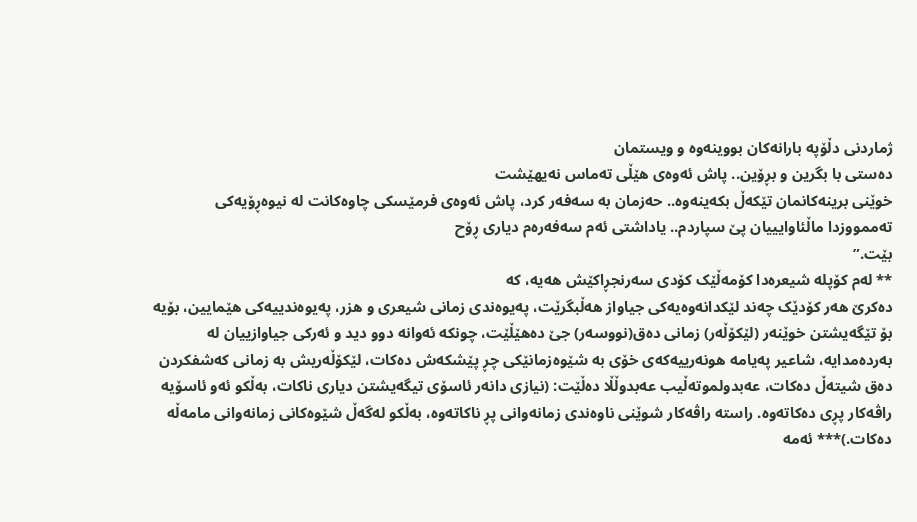ژماردنی دڵۆپە بارانەکان بووینەوە و ویستمان
دەستی با بگرین و بڕۆین.. پاش ئەوەی هێڵی تەماس نەیهێشت
خوێنی برینەکانمان تێکەڵ بکەینەوە.. حەزمان بە سەفەر کرد، پاش ئەوەی فرمێسکی چاوەکانت لە نیوەڕۆیەکی تەممووزدا ماڵئاوایییان پێ سپاردم.. یاداشتی ئەم سەفەرەم دیاری ڕۆح
بێت.”
** لەم کۆپلە شیعرەدا کۆمەڵێک کۆدی سەرنجڕاکێش هەیە، کە
دەکرێ هەر کۆدێک چەند لێکدانەوەیەکی جیاواز هەڵبگرێت، پەیوەندی زمانی شیعری و هزر، پەیوەندییەکی هێمایین، بۆیە بۆ تێگەیشتن خوێنەر (لێکۆڵەر) زمانی دەق(نووسەر) جێ دەهێڵێت، چونکە ئەوانە دوو دید و ئەرکی جیاوازییان لە بەردەمدایە، شاعیر پەیامە هونەرییەکەی خۆی بە شێوەزمانێکی چڕ پێشکەش دەكات، لێکۆڵەریش بە زمانی کەشفکردن دەق شیتەڵ دەکات، عەبدولموتەڵیب عەبدوڵڵا دەڵێت: (نیازی دانەر ئاسۆی تیگەیشتن دیاری ناکات، بەڵکو ئەو ئاسۆیە راڤەکار پڕی دەکاتەوە. راستە راڤەکار شوێنی ناوەندی زمانەوانی پڕ ناکاتەوە، بەڵکو لەگەڵ شێوەکانی زمانەوانی مامەڵە دەکات.)*** ئەمە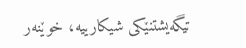تیگەیشتنێکی شیکارییە، خوێنەر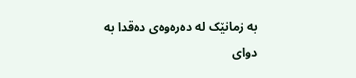بە زمانێک لە دەرەوەی دەقدا بە دوای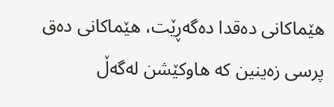هێماکانی دەقدا دەگەڕێت، هێماکانی دەق پرسی زەینین کە هاوکێشن لەگەڵ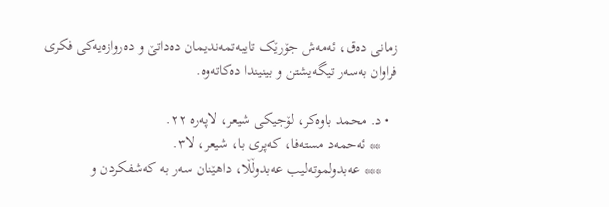زمانی دەق، ئەمەش جۆرێک تایبەتمەندیمان دەداتێ و دەروازەیەکی فکری فراوان بەسەر تیگەیشتن و بینیندا دەکاتەوە.

  • د. محمد باوەکر، لۆجیکی شیعر، لاپەرە ٢٢.
    ** ئەحمەد مستەفا، کەپری با، شیعر، لا۳.
    *** عەبدولموتەلیب عەبدوڵڵا، داهێنان سەر بە کەشفکردن و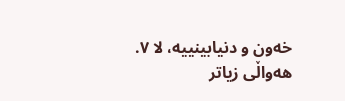خەون و دنیابینییە، لا ۷.
ھەواڵی زیاتر